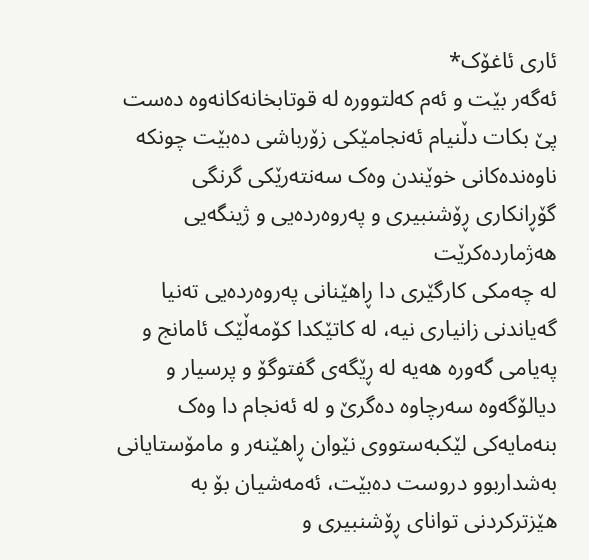ئاری ئاغۆک*
ئەگەر بێت و ئەم کەلتوورە لە قوتابخانەکانەوە دەست پێ بکات دڵنیام ئەنجامێکی زۆرباشی دەبێت چونکە ناوەندەکانی خوێندن وەک سەنتەرێکی گرنگی گۆڕانکاری ڕۆشنبیری و پەروەردەیی و ژینگەیی هەژماردەکرێت
لە چەمکی کارگێری دا ڕاهێنانی پەروەردەیی تەنیا گەیاندنی زانیاری نیە، لە کاتێکدا کۆمەڵێک ئامانج و پەیامی گەورە هەیە لە ڕێگەی گفتوگۆ و پرسیار و دیالۆگەوە سەرچاوە دەگرێ و لە ئەنجام دا وەک بنەمایەکی لێکبەستووی نێوان ڕاهێنەر و مامۆستایانی بەشداربوو دروست دەبێت، ئەمەشیان بۆ بە هێزترکردنی توانای ڕۆشنبیری و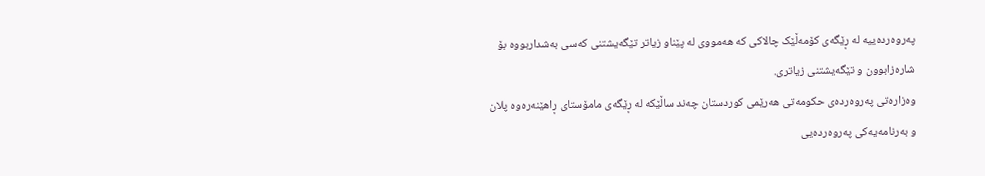پەروەردەییە لە ڕێگەی کۆمەڵێک چالاکی کە هەمووی لە پێناو زیاتر تێگەیشتنی کەسی بەشداربووە بۆ شارەزابوون و تێگەیشتنی زیاتری.
وەزارەتی پەروەردەی حکومەتی هەرێمی کوردستان چەند ساڵێکە لە ڕێگەی مامۆستای ڕاهێنەرەوە پلان و بەرنامەیەکی پەروەردەیی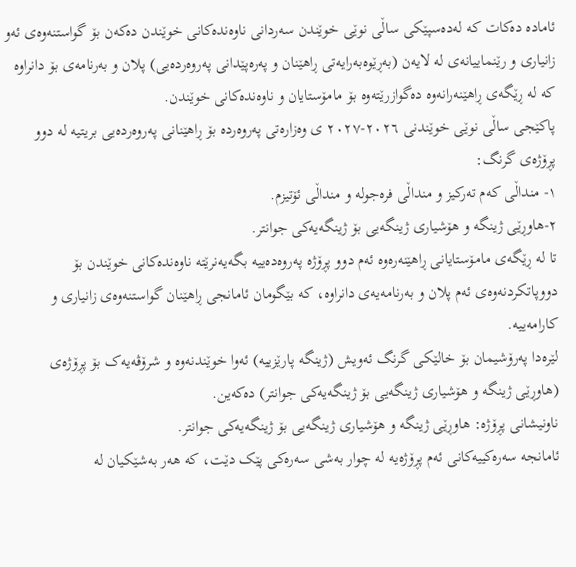ئامادە دەکات کە لەدەسپێکی ساڵی نوێی خوێندن سەردانی ناوەندەکانی خوێندن دەکەن بۆ گواستنەوەی ئەو زانیاری و رێنماییانەی لە لایەن (بەڕێوەبەرایەتی ڕاهێنان و پەرەپێدانی پەروەردەیی) پلان و بەرنامەی بۆ دانراوە کە لە ڕێگەی ڕاهێنەرانەوە دەگوازرێتەوە بۆ مامۆستایان و ناوەندەکانی خوێندن.
پاکێجی ساڵی نوێی خوێندنی ٢٠٢٦-٢٠٢٧ ی وەزارەتی پەروەردە بۆ ڕاهێنانی پەروەردەیی بریتیە لە دوو پڕۆژەی گرنگ:
١- منداڵی کەم تەرکیز و منداڵی فرەجولە و منداڵی ئۆتیزم.
٢-هاوڕێی ژینگە و هۆشیاری ژینگەیی بۆ ژینگەیەکی جوانتر.
تا لە ڕێگەی مامۆستایانی ڕاهێنەرەوە ئەم دوو پڕۆژە پەروەدەییە بگەیەنرێتە ناوەندەکانی خوێندن بۆ دووپاتکردنەوەی ئەم پلان و بەرنامەیەی دانراوە، کە بێگومان ئامانجی ڕاهێنان گواستنەوەی زانیاری و کارامەییە.
لێرەدا پەرۆشیمان بۆ خالێکی گرنگ ئەویش (ژینگە پارێزییە) ئەوا خوێندنەوە و شرۆڤەیەک بۆ پڕۆژەی (هاوڕێی ژینگە و هۆشیاری ژینگەیی بۆ ژینگەیەکی جوانتر) دەکەین.
ناونیشانی پڕۆژە: هاوڕێی ژینگە و هۆشیاری ژینگەیی بۆ ژینگەیەکی جوانتر.
ئامانجە سەرەکییەکانی ئەم پڕۆژەیە لە چوار بەشی سەرەکی پێک دێت، کە هەر بەشێکیان لە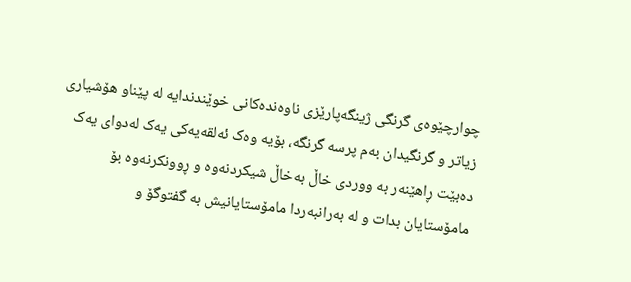چوارچێوەی گرنگی ژینگەپارێزی ناوەندەکانی خوێندندایە لە پێناو هۆشیاری زیاتر و گرنگیدان بەم پرسە گرنگە، بۆیە وەک ئەلقەیەکی یەک لەدوای یەک دەبێت ڕاهێنەر بە ووردی خاڵ بەخاڵ شیکردنەوە و ڕوونکرنەوە بۆ مامۆستایان بدات و لە بەرانبەردا مامۆستایانیش بە گفتوگۆ و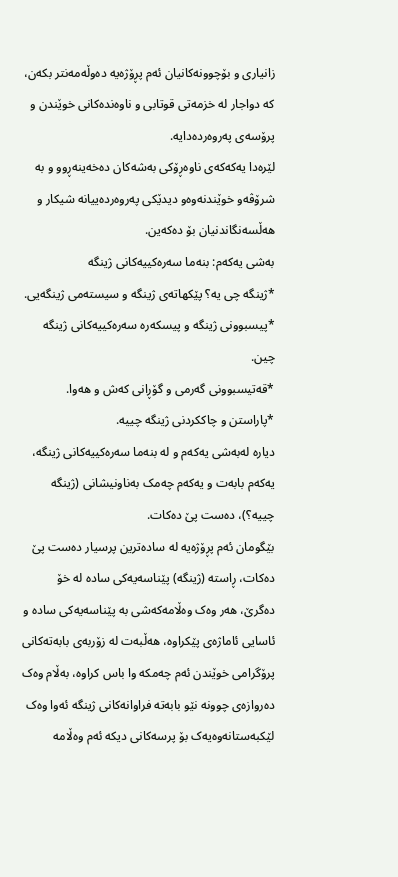زانیاری و بۆچوونەکانیان ئەم پڕۆژەیە دەوڵەمەنتر بکەن، کە دواجار لە خزمەتی قوتابی و ناوەندەکانی خوێندن و پرۆسەی پەروەردەدایە.
لێرەدا یەکەکەی ناوەڕۆکی بەشەکان دەخەینەڕوو و بە شرۆڤەو خوێندنەوەو دیدێکی پەروەردەییانە شیکار و هەڵسەنگاندنیان بۆ دەکەین.
بەشی یەکەم: بنەما سەرەکییەکانی ژینگە
*ژینگە چی یە؟ پێکهاتەی ژینگە و سیستەمی ژینگەیی.
*پیسبوونی ژینگە و پیسکەرە سەرەکییەکانی ژینگە چین.
*قەتیسبوونی گەرمی و گۆڕانی کەش و هەوا.
*پاراستن و چاککردنی ژینگە چییە.
دیارە لەبەشی یەکەم و لە بنەما سەرەکییەکانی ژینگە، یەکەم بابەت و یەکەم چەمک بەناونیشانی (ژینگە چییە؟)، دەست پێ دەکات.
بێگومان ئەم پڕۆژەیە لە سادەترین پرسیار دەست پێ دەکات، ڕاستە (ژینگە) پێناسەیەکی سادە لە خۆ دەگرێ، هەر وەک وەڵامەکەشی بە پێناسەیەکی سادە و ئاسایی ئاماژەی پێکراوە، هەڵبەت لە زۆربەی بابەتەکانی پرۆگرامی خوێندن ئەم چەمکە وا باس کراوە، بەڵام وەک دەروازەی چوونە نێو بابەتە فراوانەکانی ژینگە ئەوا وەک لێکبەستانەوەیەک بۆ پرسەکانی دیکە ئەم وەڵامە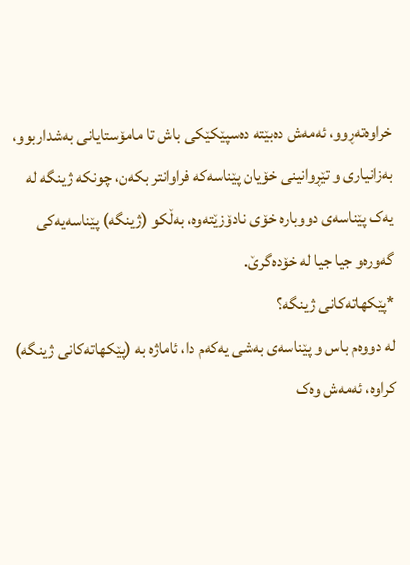خراوەتەڕوو، ئەمەش دەبێتە دەسپێکێکی باش تا مامۆستایانی بەشداربوو، بەزانیاری و تێڕوانینی خۆیان پێناسەکە فراوانتر بکەن، چونکە ژینگە لە یەک پێناسەی دووبارە خۆی نادۆزێتەوە، بەڵکو (ژینگە) پێناسەیەکی گەورەو جیا جیا لە خۆدەگرێ.
*پێکهاتەکانی ژینگە؟
لە دووەم باس و پێناسەی بەشی یەکەم دا، ئاماژە بە (پێکهاتەکانی ژینگە) کراوە، ئەمەش وەک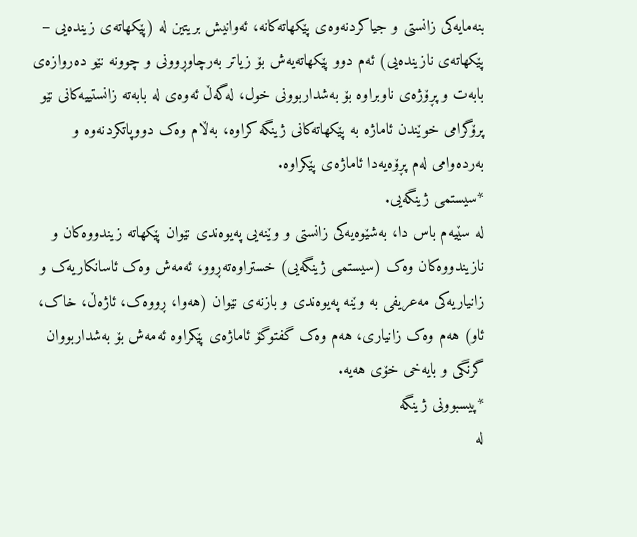بنەمایەکی زانستی و جیاکردنەوەی پێکهاتەکانە، ئەوانیش بریتین لە (پێکهاتەی زیندەیی – پێکهاتەی نازیندەیی) ئەم دوو پێکهاتەیەش بۆ زیاتر بەرچاوڕوونی و چوونە نێو دەروازەی بابەت و پڕۆژەی ناوبراوە بۆ بەشداربوونی خول، لەگەڵ ئەوەی لە بابەتە زانستییەکانی نێو پرۆگرامی خوێندن ئاماژە بە پێکهاتەکانی ژینگە کراوە، بەڵام وەک دووپاتکردنەوە و بەردەوامی لەم پڕۆەیەدا ئاماژەی پێکراوە.
*سیستمی ژینگەیی.
لە سێیەم باس دا، بەشێوەیەکی زانستی و وێنەیی پەیوەندی نێوان پێکهاتە زیندووەکان و نازیندووەکان وەک (سیستمی ژینگەیی) خستراوەتەڕوو، ئەمەش وەک ئاسانکاریەک و زانیاریەکی مەعریفی بە وێنە پەیوەندی و بازنەی نێوان (هەوا، ڕووەک، ئاژەڵ، خاک، ئاو) هەم وەک زانیاری، هەم وەک گفتوگۆ ئاماژەی پێکراوە ئەمەش بۆ بەشداربووان گرنگی و بایەخی خۆی هەیە.
*پیسبوونی ژینگە
لە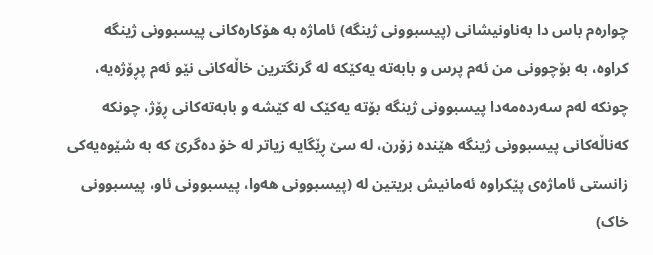چوارەم باس دا بەناونیشانی (پیسبوونی ژینگە) ئاماژە بە هۆکارەکانی پیسبوونی ژینگە کراوە، بە بۆچوونی من ئەم پرس و بابەتە یەکێکە لە گرنگترین خاڵەکانی نێو ئەم پڕۆژەیە، چونکە لەم سەردەمەدا پیسبوونی ژینگە بۆتە یەکێک لە کێشە و بابەتەکانی ڕۆژ، چونکە کەناڵەکانی پیسبوونی ژینگە هێندە زۆرن، لە سێ ڕێگایە زیاتر لە خۆ دەگرێ کە بە شێوەیەکی زانستی ئاماژەی پێکراوە ئەمانیش بریتین لە (پیسبوونی هەوا، پیسبوونی ئاو، پیسبوونی خاک)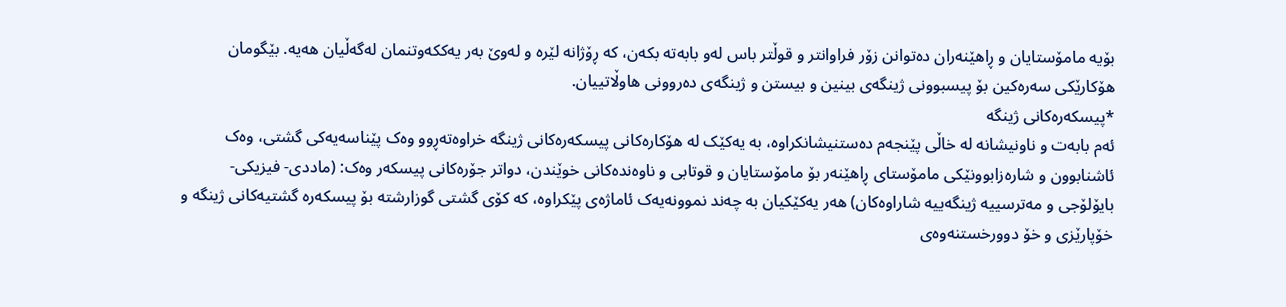بۆیە مامۆستایان و ڕاهێنەران دەتوانن زۆر فراوانتر و قوڵتر باس لەو بابەتە بکەن، کە ڕۆژانە لێرە و لەوێ بەر یەککەوتنمان لەگەڵیان هەیە. بێگومان هۆکارێکی سەرەکین بۆ پیسبوونی ژینگەی بینین و بیستن و ژینگەی دەروونی هاوڵاتییان.
*پیسکەرەکانی ژینگە
ئەم بابەت و ناونیشانە لە خاڵی پێنجەم دەستنیشانکراوە، بە یەکێک لە هۆکارەکانی پیسکەرەکانی ژینگە خراوەتەڕوو وەک پێناسەیەکی گشتی، وەک ئاشنابوون و شارەزابوونێکی مامۆستای ڕاهێنەر بۆ مامۆستایان و قوتابی و ناوەندەکانی خوێندن، دواتر جۆرەکانی پیسکەر وەک: (ماددی- فیزیکی- بایۆلۆجی و مەترسییە ژینگەییە شاراوەکان) هەر یەکێکیان بە چەند نموونەیەک ئاماژەی پێکراوە، کە کۆی گشتی گوزارشتە بۆ پیسکەرە گشتیەکانی ژینگە و خۆپارێزی و خۆ دوورخستنەوەی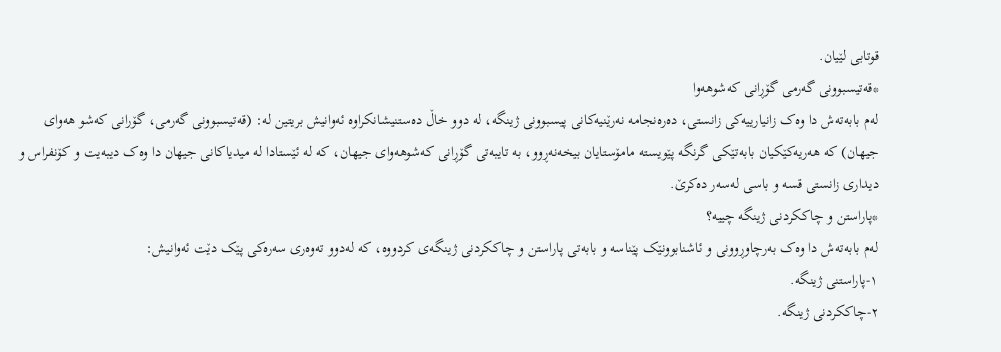قوتابی لێیان.
*قەتیسبوونی گەرمی گۆڕانی کەشوهەوا
لەم بابەتەش دا وەک زانیارییەکی زانستی، دەرەنجامە نەرێنیەکانی پیسبوونی ژینگە، لە دوو خاڵ دەستنیشانکراوە ئەوانیش بریتین لە: (قەتیسبوونی گەرمی، گۆرانی کەشو هەوای جیهان) کە هەریەکێکیان بابەتێکی گرنگە پێویستە مامۆستایان بیخەنەڕوو، بە تایبەتی گۆڕانی کەشوهەوای جیهان، کە لە ئێستادا لە میدیاکانی جیهان دا وەک دیبەیت و کۆنفراس و دیداری زانستی قسە و باسی لەسەر دەکرێ.
*پاراستن و چاککردنی ژینگە چییە؟
لەم بابەتەش دا وەک بەرچاوڕوونی و ئاشنابوونێک پێناسە و بابەتی پاراستن و چاککردنی ژینگەی کردووە، کە لەدوو تەوەری سەرەکی پێک دێت ئەوانیش:
١-پاراستنی ژینگە.
٢-چاککردنی ژینگە.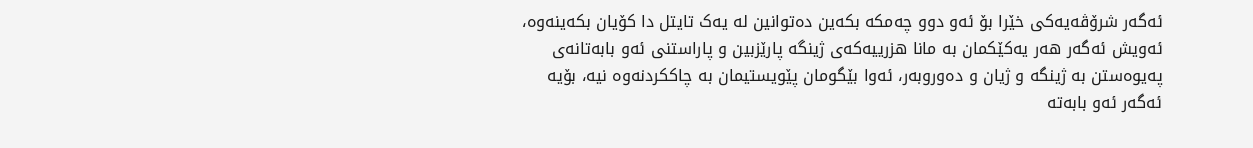ئەگەر شرۆڤەیەکی خێرا بۆ ئەو دوو چەمکە بکەین دەتوانین لە یەک تایتل دا کۆیان بکەینەوە، ئەویش ئەگەر هەر یەکێکمان بە مانا هزرییەکەی ژینگە پارێزبین و پاراستنی ئەو بابەتانەی پەیوەستن بە ژینگە و ژیان و دەوروبەر، ئەوا بێگومان پێویستیمان بە چاککردنەوە نیە، بۆیە ئەگەر ئەو بابەتە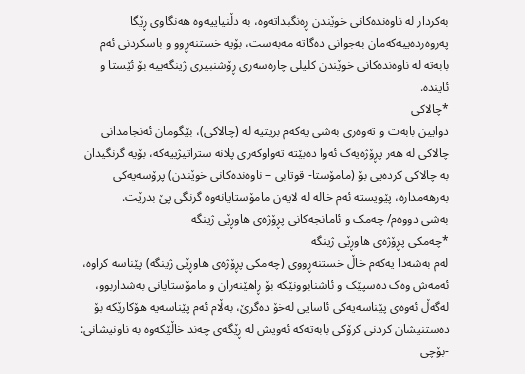بەکردار لە ناوەندەکانی خوێندن ڕەنگبداتەوە، بە دڵنیاییەوە هەنگاوی ڕێگا پەروەردەییەکەمان بەجوانی دەگاتە مەبەست، بۆیە خستنەڕوو و باسکردنی ئەم بابەتە لە ناوەندەکانی خوێندن کلیلی چارەسەری ڕۆشنبیری ژینگەییە بۆ ئێستا و ئایندە.
*چالاکی
دوایین بابەت و تەوەری بەشی یەکەم بریتیە لە (چالاکی)، بێگومان ئەنجامدانی چالاکی لە هەر پڕۆژەیەک ئەوا دەبێتە تەواوکەری پلانە ستراتیژییەکە، بۆیە گرنگیدان بە چالاکی کردەیی بۆ (مامۆستا- قوتابی – ناوەندەکانی خوێندن) پرۆسەیەکی بەرهەمدارە، پێویستە ئەم خالە لە لایەن مامۆستایانەوە گرنگی پێ بدرێت.
بەشی دووەم/ چەمک و ئامانجەکانی پڕۆژەی هاوڕێی ژینگە
*چەمکی پڕۆژەی هاوڕێی ژینگە
لەم بەشەدا یەکەم خاڵ خستنەڕووی (چەمکی پڕۆژەی هاوڕێی ژینگە) پێناسە کراوە، ئەمەش وەک دەسپێک و ئاشنابوونێکە بۆ ڕاهێنەران و مامۆستایانی بەشداربوو، لەگەڵ ئەوەی پێناسەیەکی ئاسایی لەخۆ دەگرێ، بەڵام ئەم پێناسەیە هۆکارێکە بۆ دەستنیشان کردنی کرۆکی بابەتەکە ئەویش لە ڕێگەی چەند خاڵێکەوە بە ناونیشانی:
-بۆچی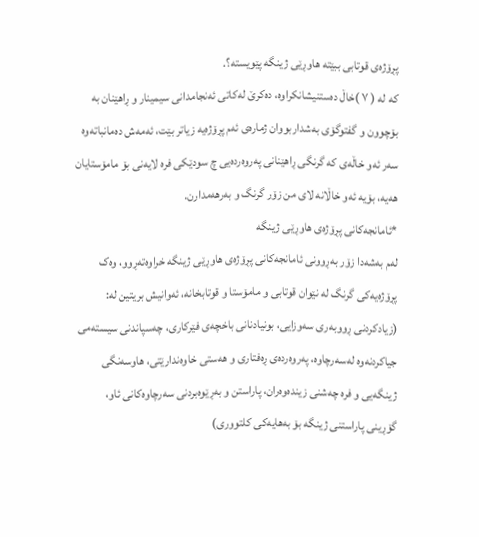پڕۆژەی قوتابی ببێتە هاوڕێی ژینگە پێویستە؟.
کە لە ( ٧ )خاڵ دەستنیشانکراوە، دەکرێ لەکاتی ئەنجامدانی سیمینار و ڕاهێنان بە بۆچوون و گفتوگۆی بەشداربووان ژمارەی ئەم پڕۆژەیە زیاتر بێت، ئەمەش دەمانباتەوە سەر ئەو خاڵەی کە گرنگی ڕاهێنانی پەروەردەیی چ سودێکی فرە لایەنی بۆ مامۆستایان هەیە، بۆیە ئەو خاڵانە لای من زۆر گرنگ و بەرهەمدارن.
*ئامانجەکانی پڕۆژەی هاوڕێی ژینگە
لەم بەشەدا زۆر بەڕوونی ئامانجەکانی پڕۆژەی هاوڕێی ژینگە خراوەتەڕوو، وەک پڕۆژەیەکی گرنگ لە نێوان قوتابی و مامۆستا و قوتابخانە، ئەوانیش بریتین لە: (زیادکردنی ڕووبەری سەوزایی، بونیادنانی باخچەی فێرکاری، چەسپاندنی سیستەمی جیاکردنەوە لەسەرچاوە، پەروەردەی ڕەفتاری و هەستی خاوەندارێتی، هاوسەنگی ژینگەیی و فرە چەشنی زیندەوەران، پاراستن و بەڕێوەبردنی سەرچاوەکانی ئاو، گۆڕینی پاراستنی ژینگە بۆ بەهایەکی کلتووری)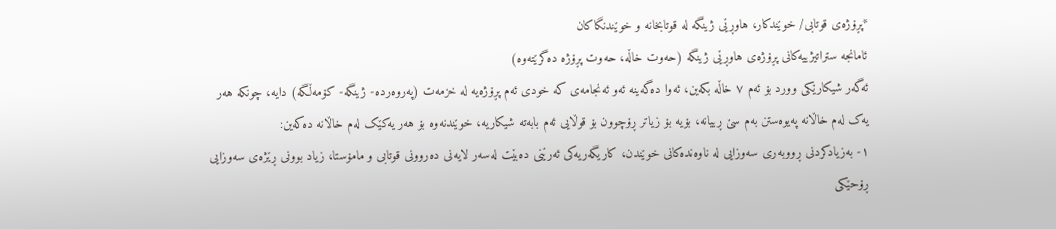*پڕۆژەی قوتابی/ خوێندکار، هاوڕێی ژینگە لە قوتابخانە و خوێندنگاکان
ئامانجە ستراتیژییەکانی پڕۆژەی هاوڕێی ژینگە (حەوت خاڵە، حەوت پڕۆژە دەگرێتەوە)
ئەگەر شیکارێکی وورد بۆ ئەم ٧ خاڵە بکەین، ئەوا دەگەینە ئەو ئەنجامەی کە خودی ئەم پڕۆژەیە لە خزمەت (پەروەردە- ژینگە- کۆمەڵگە) دایە، چونکە هەر یەک لەم خاڵانە پەیوەستن بەم سێ ڕییانە، بۆیە بۆ زیاتر ڕۆچوون بۆ قوڵایی ئەم بابەتە شیکاریە، خوێندنەوە بۆ هەر یەکێک لەم خاڵانە دەکەین:
١- بەزیادکردنی ڕووبەری سەوزایی لە ناوەندەکانی خوێندن، کاریگەریەکی ئەرێنی دەبێت لەسەر لایەنی دەروونی قوتابی و مامۆستا، زیاد بوونی ڕێژەی سەوزایی ڕۆحێکی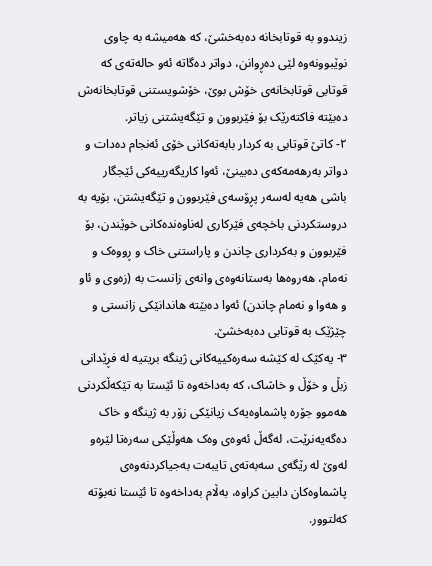زیندوو بە قوتابخانە دەبەخشێ، کە هەمیشە بە چاوی نوێبوونەوە لێی دەڕوانن، دواتر دەگاتە ئەو حالەتەی کە قوتابی قوتابخانەی خۆش بوێ، خۆشویستنی قوتابخانەش دەبێتە فاکتەرێک بۆ فێربوون و تێگەیشتنی زیاتر.
٢- کاتێ قوتابی بە کردار بابەتەکانی خۆی ئەنجام دەدات و دواتر بەرهەمەکەی دەبینێ، ئەوا کاریگەرییەکی ئێجگار باشی هەیە لەسەر پڕۆسەی فێربوون و تێگەیشتن، بۆیە بە دروستکردنی باخچەی فێرکاری لەناوەندەکانی خوێندن، بۆ فێربوون و بەکرداری چاندن و پاراستنی خاک و ڕووەک و نەمام، هەروەها بەستانەوەی وانەی زانست بە (زەوی و ئاو و هەوا و نەمام چاندن) ئەوا دەبێتە هاندانێکی زانستی و چێژێک بە قوتابی دەبەخشێ.
٣- یەکێک لە کێشە سەرەکییەکانی ژینگە بریتیە لە فڕێدانی زبڵ و خۆڵ و خاشاک، کە بەداخەوە تا ئێستا بە تێکەڵکردنی هەموو جۆرە پاشماوەیەک زیانێکی زۆر بە ژینگە و خاک دەگەیەنرێت، لەگەڵ ئەوەی وەک هەوڵێکی سەرەتا لێرەو لەوێ لە رێگەی سەبەتەی تایبەت بەجیاکردنەوەی پاشماوەکان دابین کراوە، بەڵام بەداخەوە تا ئێستا نەبۆتە کەلتوور.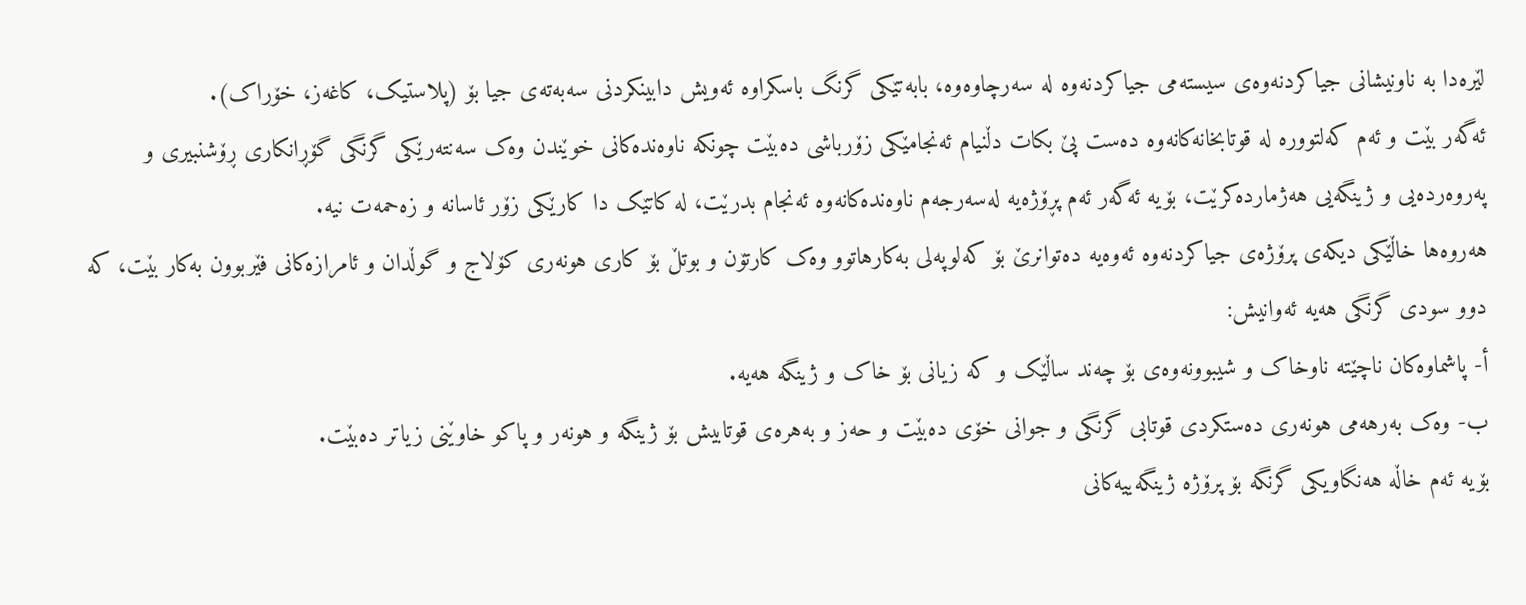لێرەدا بە ناونیشانی جیاکردنەوەی سیستەمی جیاکردنەوە لە سەرچاوەوە، بابەتێکی گرنگ باسکراوە ئەویش دابینکردنی سەبەتەی جیا بۆ (پلاستیک، کاغەز، خۆراک).
ئەگەر بێت و ئەم کەلتوورە لە قوتابخانەکانەوە دەست پێ بکات دڵنیام ئەنجامێکی زۆرباشی دەبێت چونکە ناوەندەکانی خوێندن وەک سەنتەرێکی گرنگی گۆڕانکاری ڕۆشنبیری و پەروەردەیی و ژینگەیی هەژماردەکرێت، بۆیە ئەگەر ئەم پڕۆژەیە لەسەرجەم ناوەندەکانەوە ئەنجام بدرێت، لە کاتێک دا کارێکی زۆر ئاسانە و زەحمەت نیە.
هەروەها خاڵێکی دیکەی پرۆژەی جیاکردنەوە ئەوەیە دەتوانرێ بۆ کەلوپەلی بەکارهاتوو وەک کارتۆن و بوتڵ بۆ کاری هونەری کۆلاج و گوڵدان و ئامرازەکانی فێربوون بەکار بێت، کە دوو سودی گرنگی هەیە ئەوانیش:
أ- پاشماوەکان ناچێتە ناوخاک و شیبوونەوەی بۆ چەند ساڵێک و کە زیانی بۆ خاک و ژینگە هەیە.
ب- وەک بەرهەمی هونەری دەستکردی قوتابی گرنگی و جوانی خۆی دەبێت و حەز و بەهرەی قوتابیش بۆ ژینگە و هونەر و پاکو خاوێنی زیاتر دەبێت.
بۆیە ئەم خاڵە هەنگاویکی گرنگە بۆ پرۆژە ژینگەییەکانی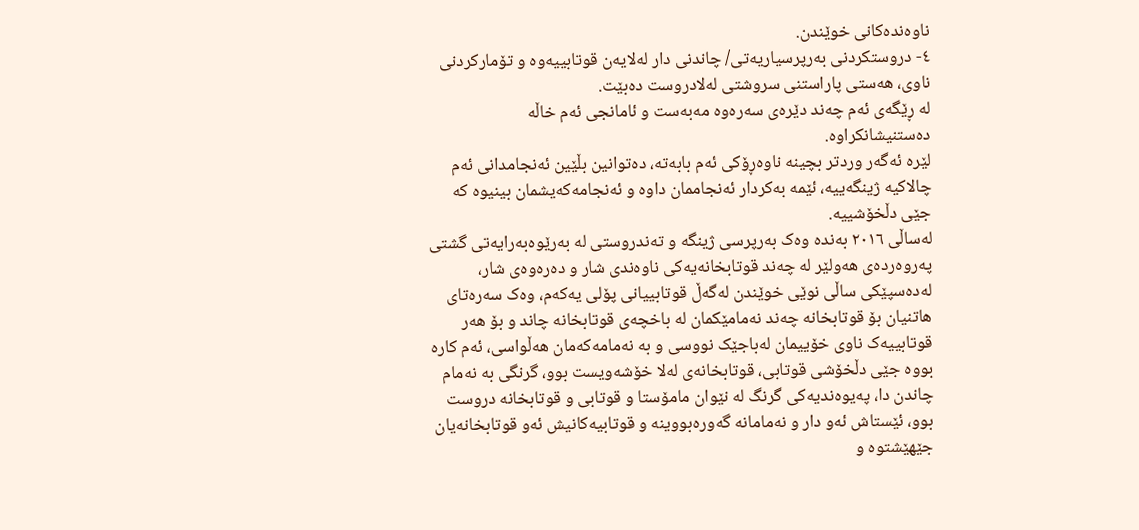ناوەندەکانی خوێندن.
٤- دروستکردنی بەرپرسیاریەتی/ چاندنی دار لەلایەن قوتابییەوە و تۆمارکردنی ناوی، هەستی پاراستنی سروشتی لەلادروست دەبێت.
لە ڕێگەی ئەم چەند دێرەی سەرەوە مەبەست و ئامانجی ئەم خاڵە دەستنیشانکراوە.
لێرە ئەگەر وردتر بچینە ناوەڕۆکی ئەم بابەتە، دەتوانین بڵێین ئەنجامدانی ئەم چالاکیە ژینگەییە، ئێمە بەکردار ئەنجاممان داوە و ئەنجامەکەیشمان بینیوە کە جێی دڵخۆشییە.
لەساڵی ٢٠١٦ بەندە وەک بەرپرسی ژینگە و تەندروستی لە بەرێوەبەرایەتی گشتی پەروەردەی هەولێر لە چەند قوتابخانەیەکی ناوەندی شار و دەرەوەی شار، لەدەسپێکی ساڵی نوێی خوێندن لەگەڵ قوتابییانی پۆلی یەکەم، وەک سەرەتای هاتنیان بۆ قوتابخانە چەند نەمامێکمان لە باخچەی قوتابخانە چاند و بۆ هەر قوتابییەک ناوی خۆییمان لەباجێک نووسی و بە نەمامەکەمان هەڵواسی، ئەم کارە بووە جێی دڵخۆشی قوتابی، قوتابخانەی لەلا خۆشەویست بوو، گرنگی بە نەمام چاندن دا، پەیوەندیەکی گرنگ لە نێوان مامۆستا و قوتابی و قوتابخانە دروست بوو، ئێستاش ئەو دار و نەمامانە گەورەبووینە و قوتابیەکانیش ئەو قوتابخانەیان جێهێشتوە و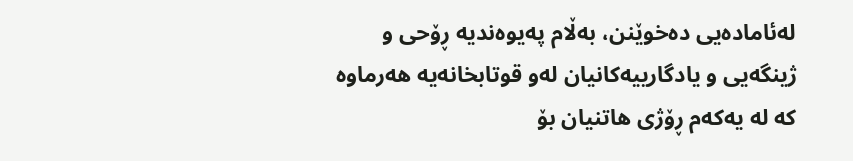لەئامادەیی دەخوێنن، بەڵام پەیوەندیە ڕۆحی و ژینگەیی و یادگارییەکانیان لەو قوتابخانەیە هەرماوە کە لە یەکەم ڕۆژی هاتنیان بۆ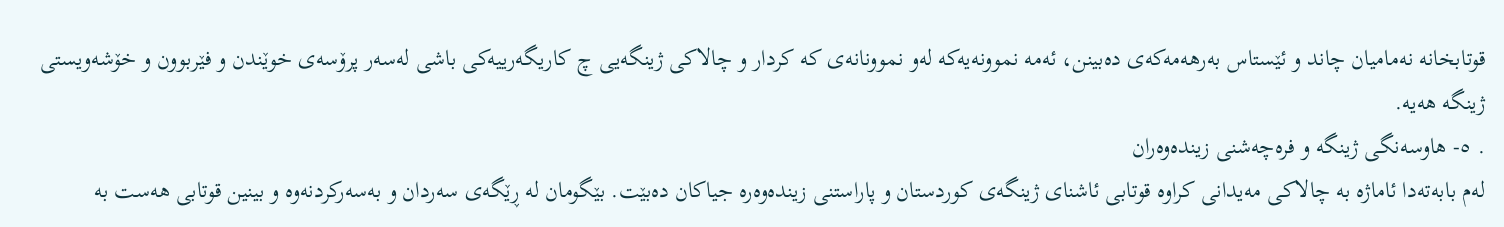قوتابخانە نەمامیان چاند و ئێستاس بەرهەمەکەی دەبینن، ئەمە نموونەیەکە لەو نموونانەی کە کردار و چالاکی ژینگەیی چ کاریگەرییەکی باشی لەسەر پرۆسەی خوێندن و فێربوون و خۆشەویستی ژینگە هەیە.
. ٥- هاوسەنگی ژینگە و فرەچەشنی زیندەوەران
لەم بابەتەدا ئاماژە بە چالاکی مەیدانی کراوە قوتابی ئاشنای ژینگەی کوردستان و پاراستنی زیندەوەرە جیاکان دەبێت. بێگومان لە ڕێگەی سەردان و بەسەرکردنەوە و بینین قوتابی هەست بە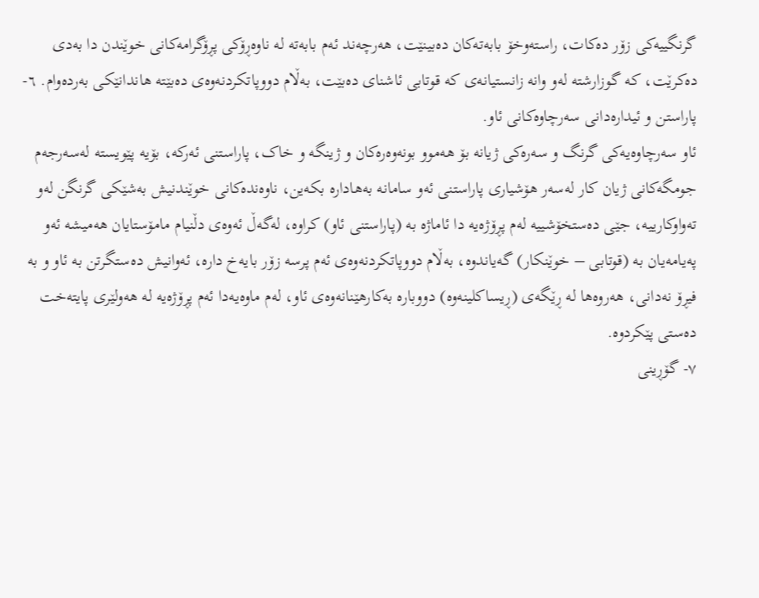گرنگییەکی زۆر دەکات، راستەوخۆ بابەتەکان دەبینێت، هەرچەند ئەم بابەتە لە ناوەڕۆکی پڕۆگرامەکانی خوێندن دا بەدی دەکرێت، کە گوزارشتە لەو وانە زانستیانەی کە قوتابی ئاشنای دەبێت، بەڵام دووپاتکردنەوەی دەبێتە هاندانێکی بەردەوام. ٦- پاراستن و ئیدارەدانی سەرچاوەکانی ئاو.
ئاو سەرچاوەیەکی گرنگ و سەرەکی ژیانە بۆ هەموو بونەوەرەکان و ژینگە و خاک، پاراستنی ئەرکە، بۆیە پێویستە لەسەرجەم جومگەکانی ژیان کار لەسەر هۆشیاری پاراستنی ئەو سامانە بەهادارە بکەین، ناوەندەکانی خوێندنیش بەشێکی گرنگن لەو تەواوکارییە، جێی دەستخۆشییە لەم پڕۆژەیە دا ئاماژە بە (پاراستنی ئاو) کراوە، لەگەڵ ئەوەی دڵنیام مامۆستایان هەمیشە ئەو پەیامەیان بە (قوتابی – خوێنکار) گەیاندوە، بەڵام دووپاتکردنەوەی ئەم پرسە زۆر بایەخ دارە، ئەوانیش دەستگرتن بە ئاو و بە فیڕۆ نەدانی، هەروەها لە ڕێگەی (ڕیساکلینەوە) دووبارە بەکارهێنانەوەی ئاو، لەم ماوەیەدا ئەم پڕۆژەیە لە هەولێری پایتەخت دەستی پێکردوە.
٧- گۆڕینی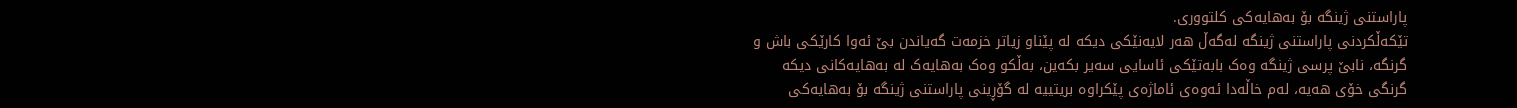پاراستنی ژینگە بۆ بەهایەکی کلتووری.
تێکەڵکردنی پاراستنی ژینگە لەگەڵ هەر لایەنێکی دیکە لە پێناو زیاتر خزمەت گەیاندن بێ ئەوا کارێکی باش و گرنگە، نابێ پرسی ژینگە وەک بابەتێکی ئاسایی سەیر بکەین، بەڵکو وەک بەهایەک لە بەهایەکانی دیکە گرنگی خۆی هەیە، لەم خاڵەدا ئەوەی ئاماژەی پێکراوە بریتییە لە گۆڕینی پاراستنی ژینگە بۆ بەهایەکی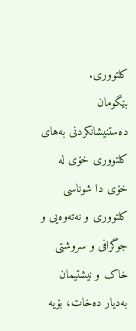کلتووری.
بێگومان دەستنیشانکردنی بەهای کلتووری خۆی لە خۆی دا شوناسی کلتووری و نەتەوەیی و جوگرافی و سروشتی خاک و نیشتیمان بەدیار دەخات، بۆیە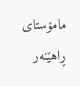مامۆستای ڕاهێنەر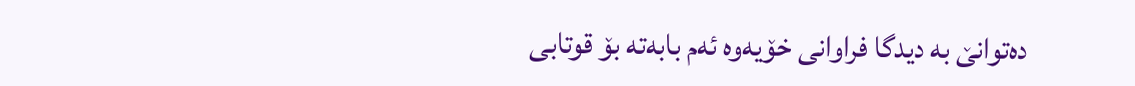دەتوانێ بە دیدگا فراوانی خۆیەوە ئەم بابەتە بۆ قوتابی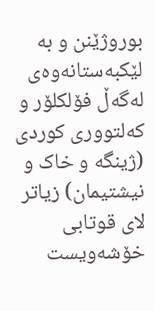بوروژێنن و بە لێکبەستانەوەی لەگەڵ فۆلکلۆر و کەلتووری کوردی (ژینگە و خاک و نیشتیمان) زیاتر لای قوتابی خۆشەویست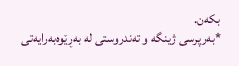بکەن.
*بەرپرسی ژینگە و تەندروستی لە بەڕێوەبەرایەتی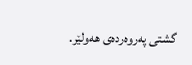گشتی پەروەردەی هەولێر.